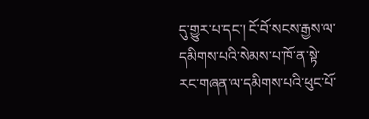དུ་གྱུར་པ་དང་། ངོ་བོ་སངས་རྒྱས་ལ་དམིགས་པའི་སེམས་པ་ཁོ་ན་སྟེ་རང་གཞན་ལ་དམིགས་པའི་ཕུང་པོ་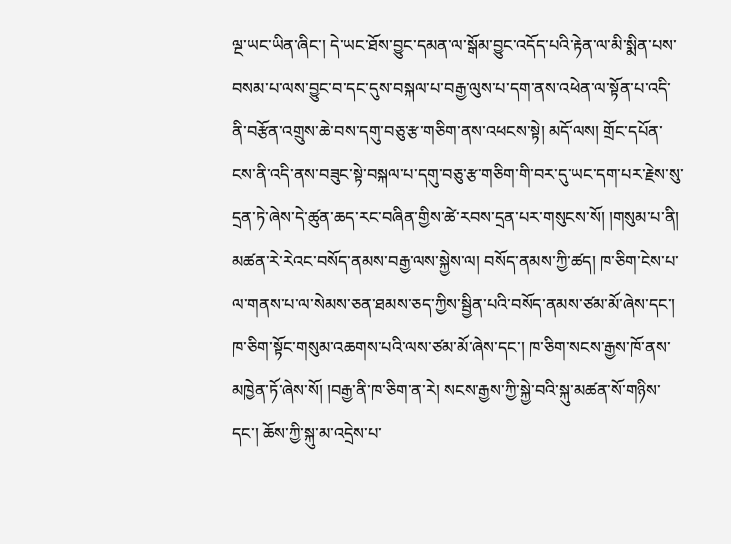ལྔ་ཡང་ཡིན་ཞིང་། དེ་ཡང་ཐོས་བྱུང་དམན་ལ་སྒོམ་བྱུང་འདོད་པའི་རྟེན་ལ་མི་སྨིན་པས་བསམ་པ་ལས་བྱུང་བ་དང་དུས་བསྐལ་པ་བརྒྱ་ལུས་པ་དག་ནས་འཕེན་ལ་སྟོན་པ་འདི་ནི་བརྩོན་འགྲུས་ཆེ་བས་དགུ་བཅུ་རྩ་གཅིག་ནས་འཕངས་སྟེ། མདོ་ལས། གྲོང་དཔོན་ངས་ནི་འདི་ནས་བཟུང་སྟེ་བསྐལ་པ་དགུ་བཅུ་རྩ་གཅིག་གི་བར་དུ་ཡང་དག་པར་རྗེས་སུ་དྲན་ཏེ་ཞེས་དེ་ཚུན་ཆད་རང་བཞིན་གྱིས་ཚེ་རབས་དྲན་པར་གསུངས་སོ། །གསུམ་པ་ནི། མཚན་རེ་རེའང་བསོད་ནམས་བརྒྱ་ལས་སྐྱེས་ལ། བསོད་ནམས་ཀྱི་ཚད། ཁ་ཅིག་ངེས་པ་ལ་གནས་པ་ལ་སེམས་ཅན་ཐམས་ཅད་ཀྱིས་སྦྱིན་པའི་བསོད་ནམས་ཙམ་མོ་ཞེས་དང་། ཁ་ཅིག་སྟོང་གསུམ་འཆགས་པའི་ལས་ཙམ་མོ་ཞེས་དང་། ཁ་ཅིག་སངས་རྒྱས་ཁོ་ནས་མཁྱེན་ཏོ་ཞེས་སོ། །བརྒྱ་ནི་ཁ་ཅིག་ན་རེ། སངས་རྒྱས་ཀྱི་སྐྱེ་བའི་སྐུ་མཚན་སོ་གཉིས་དང་། ཆོས་ཀྱི་སྐུ་མ་འདྲེས་པ་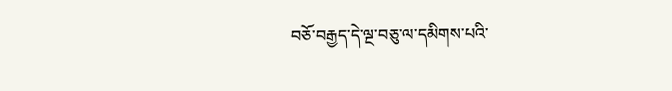བཅོ་བརྒྱད་དེ་ལྔ་བཅུ་ལ་དམིགས་པའི་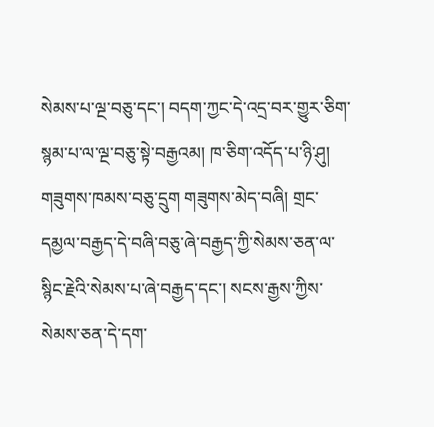སེམས་པ་ལྔ་བཅུ་དང་། བདག་ཀྱང་དེ་འདྲ་བར་གྱུར་ཅིག་སྙམ་པ་ལ་ལྔ་བཅུ་སྟེ་བརྒྱའམ། ཁ་ཅིག་འདོད་པ་ཉི་ཤུ། གཟུགས་ཁམས་བཅུ་དྲུག གཟུགས་མེད་བཞི། གྲང་དམྱལ་བརྒྱད་དེ་བཞི་བཅུ་ཞེ་བརྒྱད་ཀྱི་སེམས་ཅན་ལ་སྙིང་རྗེའི་སེམས་པ་ཞེ་བརྒྱད་དང་། སངས་རྒྱས་ཀྱིས་སེམས་ཅན་དེ་དག་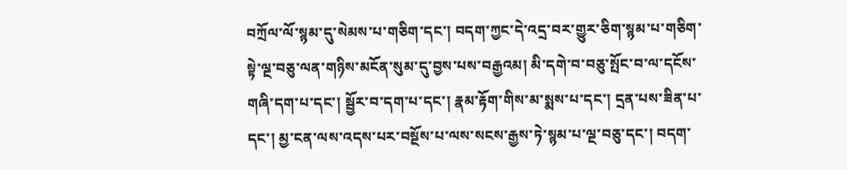བཀྲོལ་ལོ་སྙམ་དུ་སེམས་པ་གཅིག་དང་། བདག་ཀྱང་དེ་འདྲ་བར་གྱུར་ཅིག་སྙམ་པ་གཅིག་སྟེ་ལྔ་བཅུ་ལན་གཉིས་མངོན་སུམ་དུ་བྱས་པས་བརྒྱའམ། མི་དགེ་བ་བཅུ་སྤོང་བ་ལ་དངོས་གཞི་དག་པ་དང་། སྦྱོར་བ་དག་པ་དང་། རྣམ་རྟོག་གིས་མ་སྨས་པ་དང་། དྲན་པས་ཟིན་པ་དང་། མྱ་ངན་ལས་འདས་པར་བསྔོས་པ་ལས་སངས་རྒྱས་ཏེ་སྙམ་པ་ལྔ་བཅུ་དང་། བདག་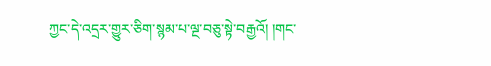ཀྱང་དེ་འདྲར་གྱུར་ཅིག་སྙམ་པ་ལྔ་བཅུ་སྟེ་བརྒྱའོ། །གང་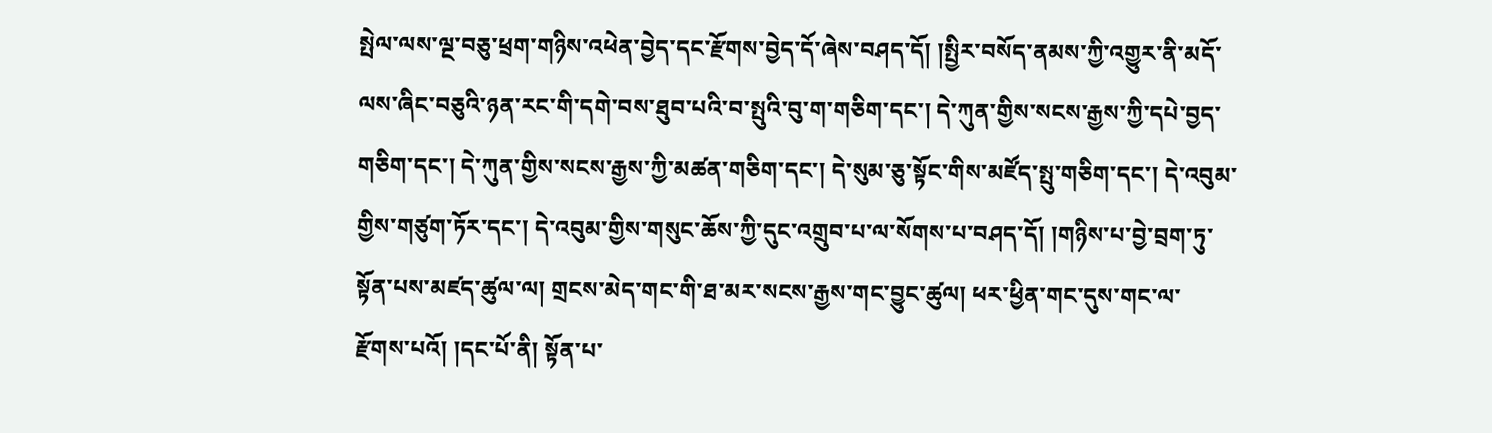སྤེལ་ལས་ལྔ་བཅུ་ཕྲག་གཉིས་འཕེན་བྱེད་དང་རྫོགས་བྱེད་དོ་ཞེས་བཤད་དོ། །སྤྱིར་བསོད་ནམས་ཀྱི་འགྱུར་ནི་མདོ་ལས་ཞིང་བཅུའི་ཉན་རང་གི་དགེ་བས་ཐུབ་པའི་བ་སྤུའི་བུ་ག་གཅིག་དང་། དེ་ཀུན་གྱིས་སངས་རྒྱས་ཀྱི་དཔེ་བྱད་གཅིག་དང་། དེ་ཀུན་གྱིས་སངས་རྒྱས་ཀྱི་མཚན་གཅིག་དང་། དེ་སུམ་ཅུ་སྟོང་གིས་མཛོད་སྤུ་གཅིག་དང་། དེ་འབུམ་གྱིས་གཙུག་ཏོར་དང་། དེ་འབུམ་གྱིས་གསུང་ཆོས་ཀྱི་དུང་འགྲུབ་པ་ལ་སོགས་པ་བཤད་དོ། །གཉིས་པ་བྱེ་བྲག་ཏུ་སྟོན་པས་མཛད་ཚུལ་ལ། གྲངས་མེད་གང་གི་ཐ་མར་སངས་རྒྱས་གང་བྱུང་ཚུལ། ཕར་ཕྱིན་གང་དུས་གང་ལ་རྫོགས་པའོ། །དང་པོ་ནི། སྟོན་པ་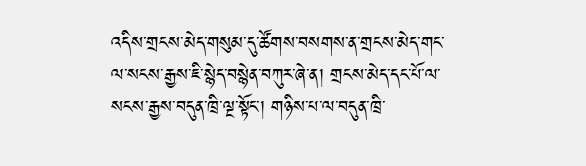འདིས་གྲངས་མེད་གསུམ་དུ་ཚོགས་བསགས་ན་གྲངས་མེད་གང་ལ་སངས་རྒྱས་ཇི་སྙེད་བསྙེན་བཀུར་ཞེ་ན། གྲངས་མེད་དང་པོ་ལ་སངས་རྒྱས་བདུན་ཁྲི་ལྔ་སྟོང་། གཉིས་པ་ལ་བདུན་ཁྲི་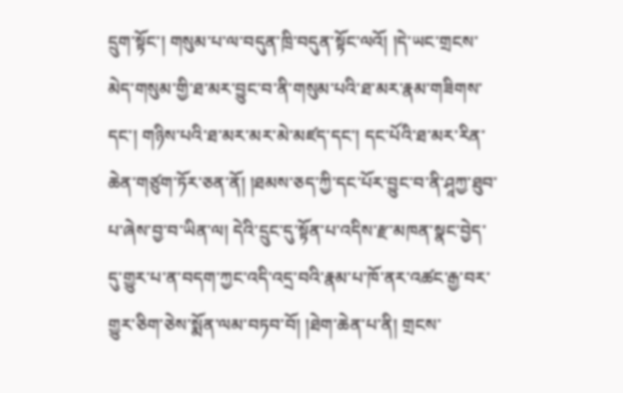དྲུག་སྟོང་། གསུམ་པ་ལ་བདུན་ཁྲི་བདུན་སྟོང་ལའོ། །དེ་ཡང་གྲངས་མེད་གསུམ་གྱི་ཐ་མར་བྱུང་བ་ནི་གསུམ་པའི་ཐ་མར་རྣམ་གཟིགས་དང་། གཉིས་པའི་ཐ་མར་མར་མེ་མཛད་དང་། དང་པོའི་ཐ་མར་རིན་ཆེན་གཙུག་ཏོར་ཅན་ནོ། །ཐམས་ཅད་ཀྱི་དང་པོར་བྱུང་བ་ནི་ཤཱཀྱ་ཐུབ་པ་ཞེས་བྱ་བ་ཡིན་ལ། དེའི་དྲུང་དུ་སྟོན་པ་འདིས་རྫ་མཁན་སྣང་བྱེད་དུ་གྱུར་པ་ན་བདག་ཀྱང་འདི་འདྲ་བའི་རྣམ་པ་ཁོ་ནར་འཚང་རྒྱ་བར་གྱུར་ཅིག་ཅེས་སྨོན་ལམ་བཏབ་བོ། །ཐེག་ཆེན་པ་ནི། གྲངས་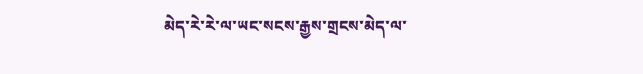མེད་རེ་རེ་ལ་ཡང་སངས་རྒྱས་གྲངས་མེད་ལ་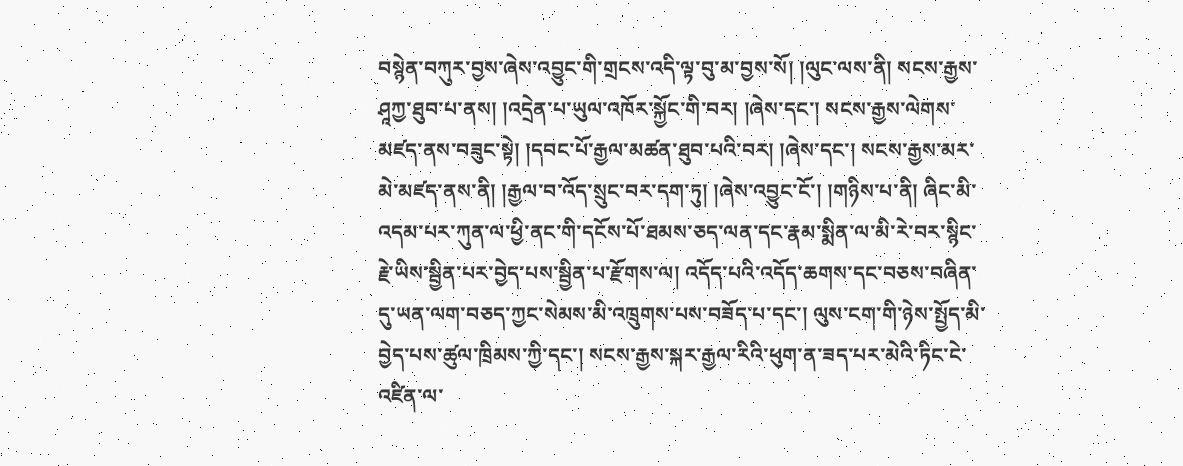བསྙེན་བཀུར་བྱས་ཞེས་འབྱུང་གི་གྲངས་འདི་ལྟ་བུ་མ་བྱས་སོ། །ལུང་ལས་ནི། སངས་རྒྱས་ཤཱཀྱ་ཐུབ་པ་ནས། །འདྲེན་པ་ཡུལ་འཁོར་སྐྱོང་གི་བར། །ཞེས་དང་། སངས་རྒྱས་ལེགས་མཛད་ནས་བཟུང་སྟེ། །དབང་པོ་རྒྱལ་མཚན་ཐུབ་པའི་བར། །ཞེས་དང་། སངས་རྒྱས་མར་མེ་མཛད་ནས་ནི། །རྒྱལ་བ་འོད་སྲུང་བར་དག་ཏུ། །ཞེས་འབྱུང་ངོ་། །གཉིས་པ་ནི། ཞིང་མི་འདམ་པར་ཀུན་ལ་ཕྱི་ནང་གི་དངོས་པོ་ཐམས་ཅད་ལན་དང་རྣམ་སྨིན་ལ་མི་རེ་བར་སྙིང་རྗེ་ཡིས་སྦྱིན་པར་བྱེད་པས་སྦྱིན་པ་རྫོགས་ལ། འདོད་པའི་འདོད་ཆགས་དང་བཅས་བཞིན་དུ་ཡན་ལག་བཅད་ཀྱང་སེམས་མི་འཁྲུགས་པས་བཟོད་པ་དང་། ལུས་ངག་གི་ཉེས་སྤྱོད་མི་བྱེད་པས་ཚུལ་ཁྲིམས་ཀྱི་དང་། སངས་རྒྱས་སྐར་རྒྱལ་རིའི་ཕུག་ན་ཟད་པར་མེའི་ཏིང་ངེ་འཛིན་ལ་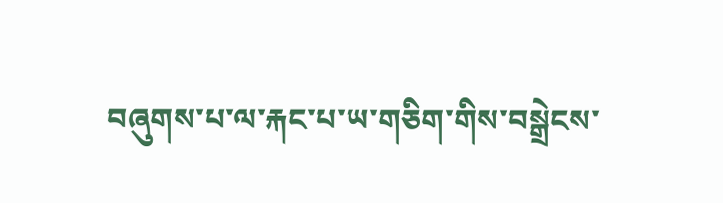བཞུགས་པ་ལ་རྐང་པ་ཡ་གཅིག་གིས་བསྒྲེངས་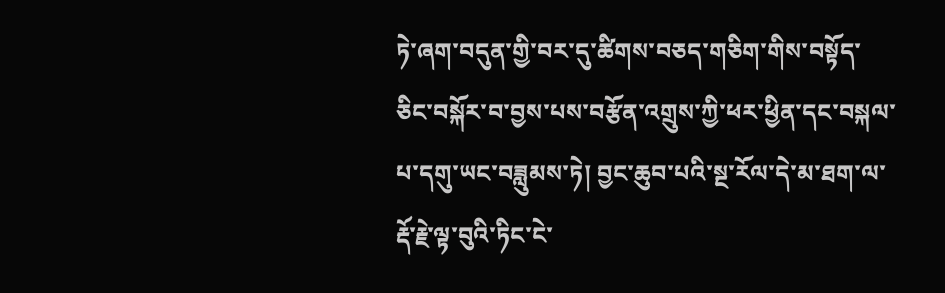ཏེ་ཞག་བདུན་གྱི་བར་དུ་ཚིགས་བཅད་གཅིག་གིས་བསྟོད་ཅིང་བསྐོར་བ་བྱས་པས་བརྩོན་འགྲུས་ཀྱི་ཕར་ཕྱིན་དང་བསྐལ་པ་དགུ་ཡང་བཟླུམས་ཏེ། བྱང་ཆུབ་པའི་སྔ་རོལ་དེ་མ་ཐག་ལ་རྡོ་རྗེ་ལྟ་བུའི་ཏིང་ངེ་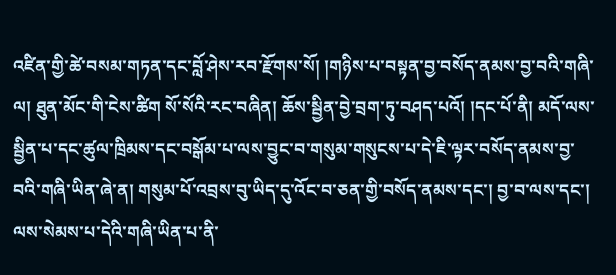འཛིན་གྱི་ཚེ་བསམ་གཏན་དང་བློ་ཤེས་རབ་རྫོགས་སོ། །གཉིས་པ་བསྟན་བྱ་བསོད་ནམས་བྱ་བའི་གཞི་ལ། ཐུན་མོང་གི་ངེས་ཚིག སོ་སོའི་རང་བཞིན། ཆོས་སྦྱིན་བྱེ་བྲག་ཏུ་བཤད་པའོ། །དང་པོ་ནི། མདོ་ལས་སྦྱིན་པ་དང་ཚུལ་ཁྲིམས་དང་བསྒོམ་པ་ལས་བྱུང་བ་གསུམ་གསུངས་པ་དེ་ཇི་ལྟར་བསོད་ནམས་བྱ་བའི་གཞི་ཡིན་ཞེ་ན། གསུམ་པོ་འབྲས་བུ་ཡིད་དུ་འོང་བ་ཅན་གྱི་བསོད་ནམས་དང་། བྱ་བ་ལས་དང་། ལས་སེམས་པ་དེའི་གཞི་ཡིན་པ་ནི་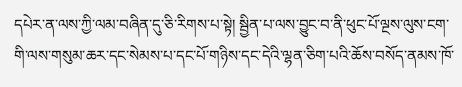དཔེར་ན་ལས་ཀྱི་ལམ་བཞིན་དུ་ཅི་རིགས་པ་སྟེ། སྦྱིན་པ་ལས་བྱུང་བ་ནི་ཕུང་པོ་ལྔས་ལུས་ངག་གི་ལས་གསུམ་ཆར་དང་སེམས་པ་དང་པོ་གཉིས་དང་དེའི་ལྷན་ཅིག་པའི་ཆོས་བསོད་ནམས་ཁོ་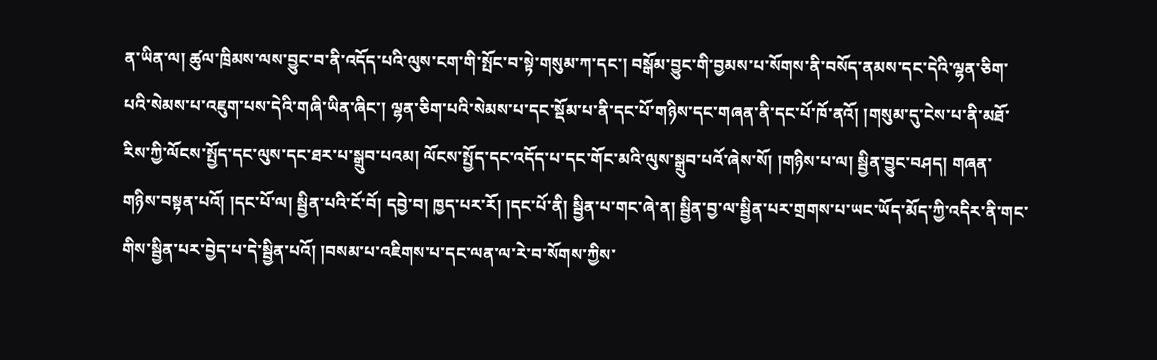ན་ཡིན་ལ། ཚུལ་ཁྲིམས་ལས་བྱུང་བ་ནི་འདོད་པའི་ལུས་ངག་གི་སྤོང་བ་སྟེ་གསུམ་ཀ་དང་། བསྒོམ་བྱུང་གི་བྱམས་པ་སོགས་ནི་བསོད་ནམས་དང་དེའི་ལྷན་ཅིག་པའི་སེམས་པ་འཇུག་པས་དེའི་གཞི་ཡིན་ཞིང་། ལྷན་ཅིག་པའི་སེམས་པ་དང་སྡོམ་པ་ནི་དང་པོ་གཉིས་དང་གཞན་ནི་དང་པོ་ཁོ་ནའོ། །གསུམ་དུ་ངེས་པ་ནི་མཐོ་རིས་ཀྱི་ལོངས་སྤྱོད་དང་ལུས་དང་ཐར་པ་སྒྲུབ་པའམ། ལོངས་སྤྱོད་དང་འདོད་པ་དང་གོང་མའི་ལུས་སྒྲུབ་པའོ་ཞེས་སོ། །གཉིས་པ་ལ། སྦྱིན་བྱུང་བཤད། གཞན་གཉིས་བསྟན་པའོ། །དང་པོ་ལ། སྦྱིན་པའི་ངོ་བོ། དབྱེ་བ། ཁྱད་པར་རོ། །དང་པོ་ནི། སྦྱིན་པ་གང་ཞེ་ན། སྦྱིན་བྱ་ལ་སྦྱིན་པར་གྲགས་པ་ཡང་ཡོད་མོད་ཀྱི་འདིར་ནི་གང་གིས་སྦྱིན་པར་བྱེད་པ་དེ་སྦྱིན་པའོ། །བསམ་པ་འཇིགས་པ་དང་ལན་ལ་རེ་བ་སོགས་ཀྱིས་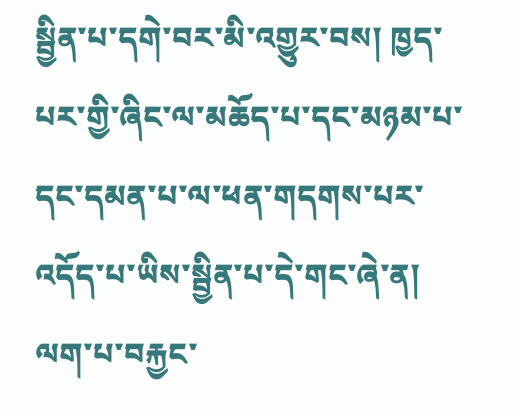སྦྱིན་པ་དགེ་བར་མི་འགྱུར་བས། ཁྱད་པར་གྱི་ཞིང་ལ་མཆོད་པ་དང་མཉམ་པ་དང་དམན་པ་ལ་ཕན་གདགས་པར་འདོད་པ་ཡིས་སྦྱིན་པ་དེ་གང་ཞེ་ན། ལག་པ་བརྐྱང་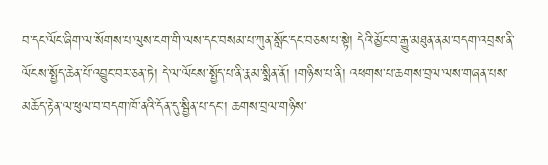བ་དང་ལོང་ཞིག་ལ་སོགས་པ་ལུས་ངག་གི་ལས་དང་བསམ་པ་ཀུན་སློང་དང་བཅས་པ་སྟེ། དེའི་མྱོང་བ་རྒྱུ་མཐུན་ནམ་བདག་འབྲས་ནི་ལོངས་སྤྱོད་ཆེན་པོ་འབྱུང་བར་ཅན་ཏེ། དེ་ལ་ལོངས་སྤྱོད་པ་ནི་རྣམ་སྨིན་ནོ། །གཉིས་པ་ནི། འཕགས་པ་ཆགས་བྲལ་ལས་གཞན་པས་མཆོད་རྟེན་ལ་ཕུལ་བ་བདག་ཁོ་ནའི་དོན་དུ་སྦྱིན་པ་དང་། ཆགས་བྲལ་གཉིས་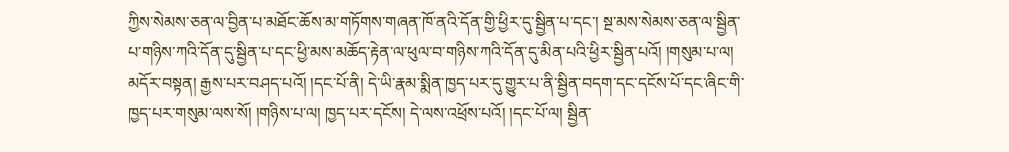ཀྱིས་སེམས་ཅན་ལ་བྱིན་པ་མཐོང་ཆོས་མ་གཏོགས་གཞན་ཁོ་ནའི་དོན་གྱི་ཕྱིར་དུ་སྦྱིན་པ་དང་། སྔ་མས་སེམས་ཅན་ལ་སྦྱིན་པ་གཉིས་ཀའི་དོན་དུ་སྦྱིན་པ་དང་ཕྱི་མས་མཆོད་རྟེན་ལ་ཕུལ་བ་གཉིས་ཀའི་དོན་དུ་མིན་པའི་ཕྱིར་སྦྱིན་པའོ། །གསུམ་པ་ལ། མདོར་བསྟན། རྒྱས་པར་བཤད་པའོ། །དང་པོ་ནི། དེ་ཡི་རྣམ་སྨིན་ཁྱད་པར་དུ་གྱུར་པ་ནི་སྦྱིན་བདག་དང་དངོས་པོ་དང་ཞིང་གི་ཁྱད་པར་གསུམ་ལས་སོ། །གཉིས་པ་ལ། ཁྱད་པར་དངོས། དེ་ལས་འཕྲོས་པའོ། །དང་པོ་ལ། སྦྱིན་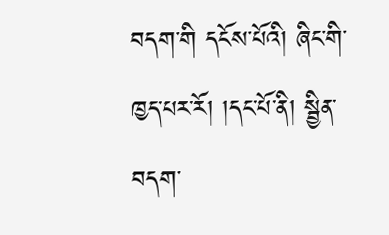བདག་གི དངོས་པོའི། ཞིང་གི་ཁྱད་པར་རོ། །དང་པོ་ནི། སྦྱིན་བདག་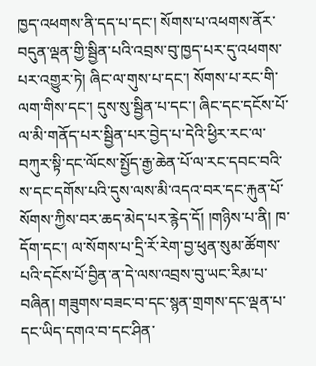ཁྱད་འཕགས་ནི་དད་པ་དང་། སོགས་པ་འཕགས་ནོར་བདུན་ལྡན་གྱི་སྦྱིན་པའི་འབྲས་བུ་ཁྱད་པར་དུ་འཕགས་པར་འགྱུར་ཏེ། ཞིང་ལ་གུས་པ་དང་། སོགས་པ་རང་གི་ལག་གིས་དང་། དུས་སུ་སྦྱིན་པ་དང་། ཞིང་དང་དངོས་པོ་ལ་མི་གནོད་པར་སྦྱིན་པར་བྱེད་པ་དེའི་ཕྱིར་རང་ལ་བཀུར་སྟི་དང་ལོངས་སྤྱོད་རྒྱ་ཆེན་པོ་ལ་རང་དབང་བའི་ས་དང་དགོས་པའི་དུས་ལས་མི་འདའ་བར་དང་རྐུན་པོ་སོགས་ཀྱིས་བར་ཆད་མེད་པར་རྙེད་དོ། །གཉིས་པ་ནི། ཁ་དོག་དང་། ལ་སོགས་པ་དྲི་རོ་རེག་བྱ་ཕུན་སུམ་ཚོགས་པའི་དངོས་པོ་བྱིན་ན་དེ་ལས་འབྲས་བུ་ཡང་རིམ་པ་བཞིན། གཟུགས་བཟང་བ་དང་སྙན་གྲགས་དང་ལྡན་པ་དང་ཡིད་དགའ་བ་དང་ཤིན་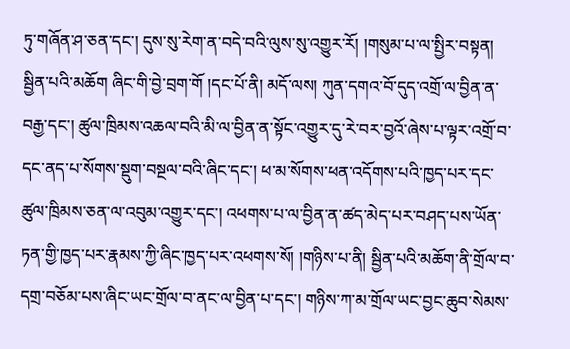ཏུ་གཞོན་ཤ་ཅན་དང་། དུས་སུ་རེག་ན་བདེ་བའི་ལུས་སུ་འགྱུར་རོ། །གསུམ་པ་ལ་སྤྱིར་བསྟན། སྦྱིན་པའི་མཆོག ཞིང་གི་བྱེ་བྲག་གོ །དང་པོ་ནི། མདོ་ལས། ཀུན་དགའ་བོ་དུད་འགྲོ་ལ་བྱིན་ན་བརྒྱ་དང་། ཚུལ་ཁྲིམས་འཆལ་བའི་མི་ལ་བྱིན་ན་སྟོང་འགྱུར་དུ་རེ་བར་བྱའོ་ཞེས་པ་ལྟར་འགྲོ་བ་དང་ནད་པ་སོགས་སྡུག་བསྔལ་བའི་ཞིང་དང་། ཕ་མ་སོགས་ཕན་འདོགས་པའི་ཁྱད་པར་དང་ཚུལ་ཁྲིམས་ཅན་ལ་འབུམ་འགྱུར་དང་། འཕགས་པ་ལ་བྱིན་ན་ཚད་མེད་པར་བཤད་པས་ཡོན་ཏན་གྱི་ཁྱད་པར་རྣམས་ཀྱི་ཞིང་ཁྱད་པར་འཕགས་སོ། །གཉིས་པ་ནི། སྦྱིན་པའི་མཆོག་ནི་གྲོལ་བ་དགྲ་བཅོམ་པས་ཞིང་ཡང་གྲོལ་བ་ནང་ལ་བྱིན་པ་དང་། གཉིས་ཀ་མ་གྲོལ་ཡང་བྱང་ཆུབ་སེམས་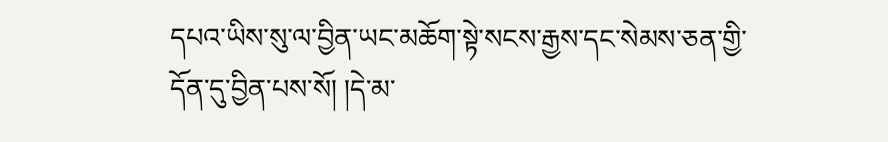དཔའ་ཡིས་སུ་ལ་བྱིན་ཡང་མཆོག་སྟེ་སངས་རྒྱས་དང་སེམས་ཅན་གྱི་དོན་དུ་བྱིན་པས་སོ། །དེ་མ་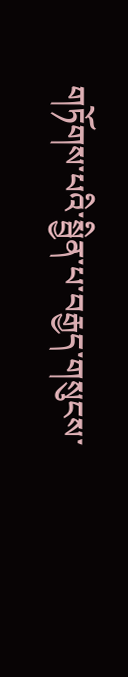གཏོགས་པའི་སྦྱིན་པ་བརྒྱད་གསུངས་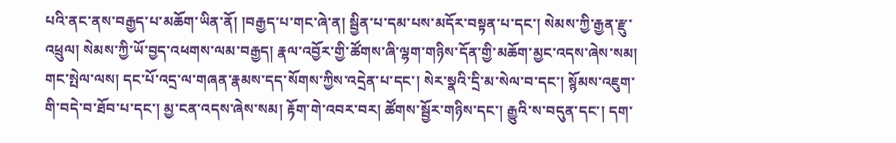པའི་ནང་ནས་བརྒྱད་པ་མཆོག་ཡིན་ནོ། །བརྒྱད་པ་གང་ཞེ་ན། སྦྱིན་པ་དམ་པས་མདོར་བསྟན་པ་དང་། སེམས་ཀྱི་རྒྱན་རྫུ་འཕྲུལ། སེམས་ཀྱི་ཡོ་བྱད་འཕགས་ལམ་བརྒྱད། རྣལ་འབྱོར་གྱི་ཚོགས་ཞི་ལྷག་གཉིས་དོན་གྱི་མཆོག་མྱང་འདས་ཞེས་སམ། གང་སྤེལ་ལས། དང་པོ་འདྲ་ལ་གཞན་རྣམས་དད་སོགས་ཀྱིས་འདྲེན་པ་དང་། སེར་སྣའི་དྲི་མ་སེལ་བ་དང་། སྙོམས་འཇུག་གི་བདེ་བ་ཐོབ་པ་དང་། མྱ་ངན་འདས་ཞེས་སམ། རྟོག་གེ་འབར་བར། ཚོགས་སྦྱོར་གཉིས་དང་། རྒྱུའི་ས་བདུན་དང་། དག་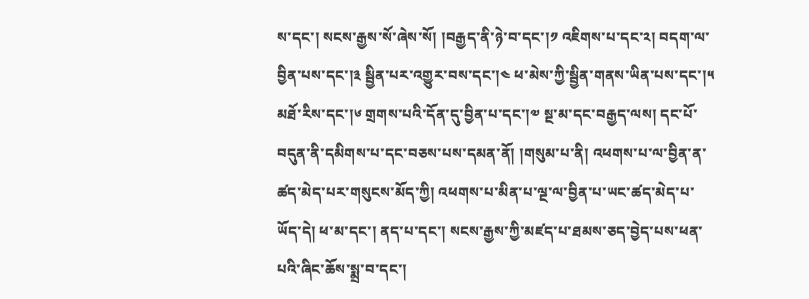ས་དང་། སངས་རྒྱས་སོ་ཞེས་སོ། །བརྒྱད་ནི་ཉེ་བ་དང་།༡ འཇིགས་པ་དང་༢། བདག་ལ་བྱིན་པས་དང་།༣ སྦྱིན་པར་འགྱུར་བས་དང་།༤ ཕ་མེས་ཀྱི་སྦྱིན་གནས་ཡིན་པས་དང་།༥ མཐོ་རིས་དང་།༦ གྲགས་པའི་དོན་དུ་བྱིན་པ་དང་།༧ སྔ་མ་དང་བརྒྱད་ལས། དང་པོ་བདུན་ནི་དམིགས་པ་དང་བཅས་པས་དམན་ནོ། །གསུམ་པ་ནི། འཕགས་པ་ལ་བྱིན་ན་ཚད་མེད་པར་གསུངས་མོད་ཀྱི། འཕགས་པ་མིན་པ་ལྔ་ལ་བྱིན་པ་ཡང་ཚད་མེད་པ་ཡོད་དེ། ཕ་མ་དང་། ནད་པ་དང་། སངས་རྒྱས་ཀྱི་མཛད་པ་ཐམས་ཅད་བྱེད་པས་ཕན་པའི་ཞིང་ཆོས་སྨྲ་བ་དང་།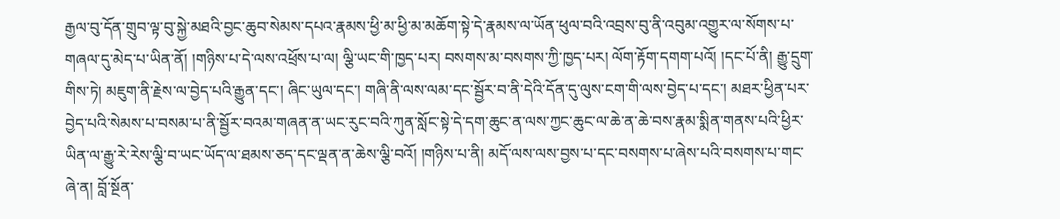རྒྱལ་བུ་དོན་གྲུབ་ལྟ་བུ་སྐྱེ་མཐའི་བྱང་ཆུབ་སེམས་དཔའ་རྣམས་ཕྱི་མ་ཕྱི་མ་མཆོག་སྟེ་དེ་རྣམས་ལ་ཡོན་ཕུལ་བའི་འབྲས་བུ་ནི་འབུམ་འགྱུར་ལ་སོགས་པ་གཞལ་དུ་མེད་པ་ཡིན་ནོ། །གཉིས་པ་དེ་ལས་འཕྲོས་པ་ལ། ལྕི་ཡང་གི་ཁྱད་པར། བསགས་མ་བསགས་ཀྱི་ཁྱད་པར། ལོག་རྟོག་དགག་པའོ། །དང་པོ་ནི། རྒྱུ་དྲུག་གིས་ཏེ། མཇུག་ནི་རྗེས་ལ་བྱེད་པའི་རྒྱུན་དང་། ཞིང་ཡུལ་དང་། གཞི་ནི་ལས་ལམ་དང་སྦྱོར་བ་ནི་དེའི་དོན་དུ་ལུས་ངག་གི་ལས་བྱེད་པ་དང་། མཐར་ཕྱིན་པར་བྱེད་པའི་སེམས་པ་བསམ་པ་ནི་སྦྱོར་བའམ་གཞན་ན་ཡང་རུང་བའི་ཀུན་སློང་སྟེ་དེ་དག་ཆུང་ན་ལས་ཀྱང་ཆུང་ལ་ཆེ་ན་ཆེ་བས་རྣམ་སྨིན་གནས་པའི་ཕྱིར་ཡིན་ལ་རྒྱུ་རེ་རེས་ལྕི་བ་ཡང་ཡོད་ལ་ཐམས་ཅད་དང་ལྡན་ན་ཆེས་ལྕི་བའོ། །གཉིས་པ་ནི། མདོ་ལས་ལས་བྱས་པ་དང་བསགས་པ་ཞེས་པའི་བསགས་པ་གང་ཞེ་ན། བློ་སྔོན་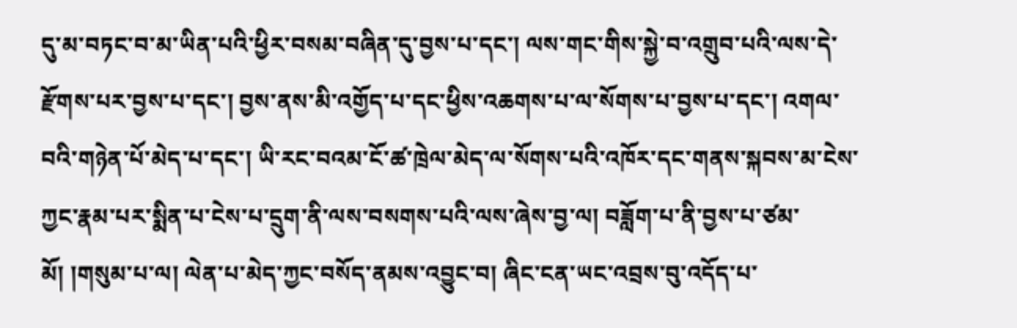དུ་མ་བཏང་བ་མ་ཡིན་པའི་ཕྱིར་བསམ་བཞིན་དུ་བྱས་པ་དང་། ལས་གང་གིས་སྐྱེ་བ་འགྲུབ་པའི་ལས་དེ་རྫོགས་པར་བྱས་པ་དང་། བྱས་ནས་མི་འགྱོད་པ་དང་ཕྱིས་འཆགས་པ་ལ་སོགས་པ་བྱས་པ་དང་། འགལ་བའི་གཉེན་པོ་མེད་པ་དང་། ཡི་རང་བའམ་ངོ་ཚ་ཁྲེལ་མེད་ལ་སོགས་པའི་འཁོར་དང་གནས་སྐབས་མ་ངེས་ཀྱང་རྣམ་པར་སྨིན་པ་ངེས་པ་དྲུག་ནི་ལས་བསགས་པའི་ལས་ཞེས་བྱ་ལ། བཟློག་པ་ནི་བྱས་པ་ཙམ་མོ། །གསུམ་པ་ལ། ལེན་པ་མེད་ཀྱང་བསོད་ནམས་འབྱུང་བ། ཞིང་ངན་ཡང་འབྲས་བུ་འདོད་པ་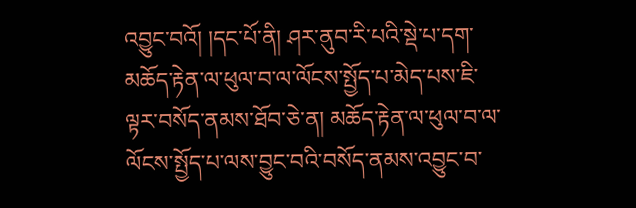འབྱུང་བའོ། །དང་པོ་ནི། ཤར་ནུབ་རི་པའི་སྡེ་པ་དག་མཆོད་རྟེན་ལ་ཕུལ་བ་ལ་ལོངས་སྤྱོད་པ་མེད་པས་ཇི་ལྟར་བསོད་ནམས་ཐོབ་ཅེ་ན། མཆོད་རྟེན་ལ་ཕུལ་བ་ལ་ལོངས་སྤྱོད་པ་ལས་བྱུང་བའི་བསོད་ནམས་འབྱུང་བ་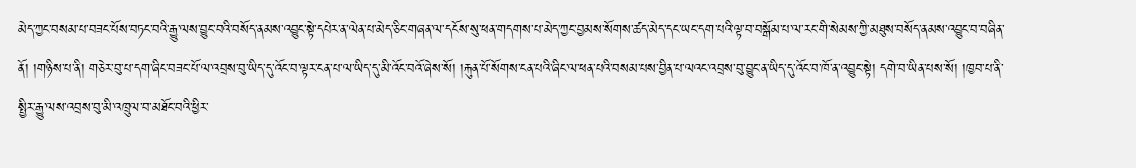མེད་ཀྱང་བསམ་པ་བཟང་པོས་བཏང་བའི་རྒྱུ་ལས་བྱུང་བའི་བསོད་ནམས་འབྱུང་སྟེ་དཔེར་ན་ལེན་པ་མེད་ཅིང་གཞན་ལ་དངོས་སུ་ཕན་གདགས་པ་མེད་ཀྱང་བྱམས་སོགས་ཚད་མེད་དང་ཡང་དག་པའི་ལྟ་བ་བསྒོམ་པ་ལ་རང་གི་སེམས་ཀྱི་མཐུས་བསོད་ནམས་འབྱུང་བ་བཞིན་ནོ། །གཉིས་པ་ནི། གཅེར་བུ་པ་དག་ཞིང་བཟང་པོ་ལ་འབྲས་བུ་ཡིད་དུ་འོང་བ་ལྟར་ངན་པ་ལ་ཡིད་དུ་མི་འོང་བའོ་ཞེས་སོ། །རྐུན་པོ་སོགས་ངན་པའི་ཞིང་ལ་ཕན་པའི་བསམ་པས་བྱིན་པ་ལའང་འབྲས་བུ་བྱུང་ན་ཡིད་དུ་འོང་བ་ཁོ་ན་འབྱུང་སྟེ། དགེ་བ་ཡིན་པས་སོ། །ཁྱབ་པ་ནི་སྤྱིར་རྒྱུ་ལས་འབྲས་བུ་མི་འཁྲུལ་བ་མཐོང་བའི་ཕྱིར་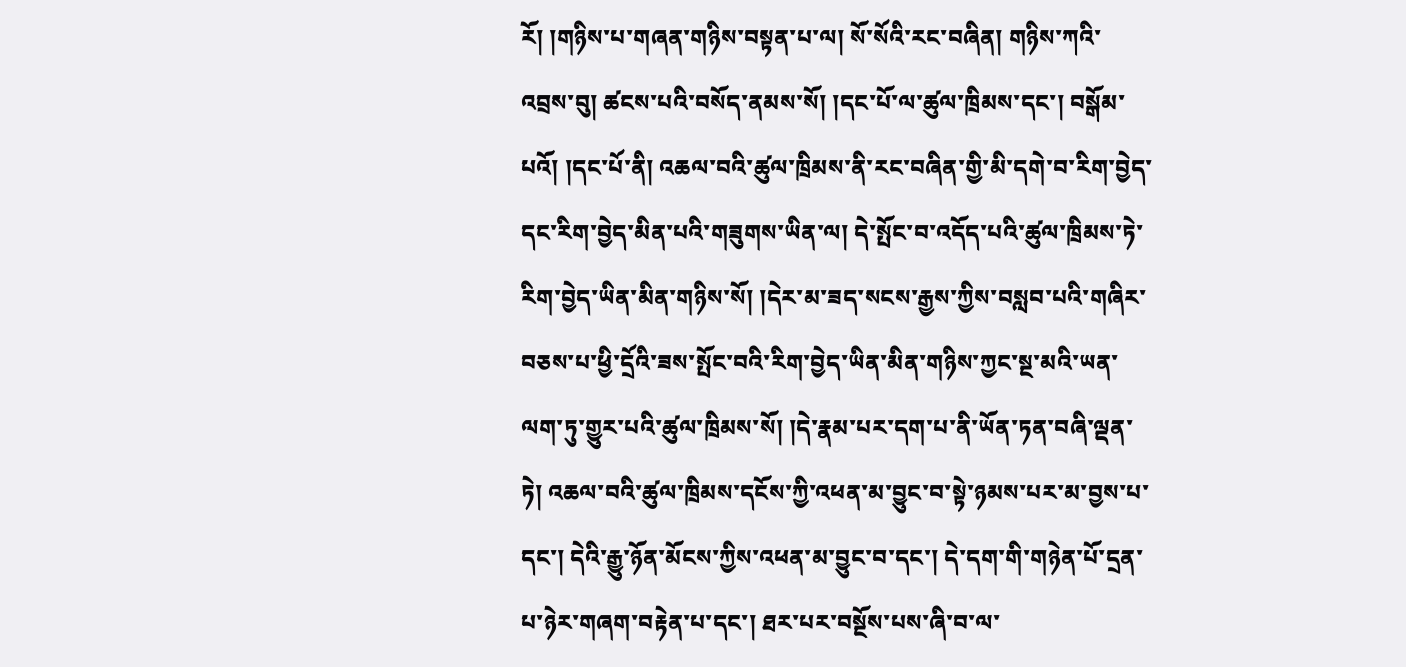རོ། །གཉིས་པ་གཞན་གཉིས་བསྟན་པ་ལ། སོ་སོའི་རང་བཞིན། གཉིས་ཀའི་འབྲས་བུ། ཚངས་པའི་བསོད་ནམས་སོ། །དང་པོ་ལ་ཚུལ་ཁྲིམས་དང་། བསྒོམ་པའོ། །དང་པོ་ནི། འཆལ་བའི་ཚུལ་ཁྲིམས་ནི་རང་བཞིན་གྱི་མི་དགེ་བ་རིག་བྱེད་དང་རིག་བྱེད་མིན་པའི་གཟུགས་ཡིན་ལ། དེ་སྤོང་བ་འདོད་པའི་ཚུལ་ཁྲིམས་ཏེ་རིག་བྱེད་ཡིན་མིན་གཉིས་སོ། །དེར་མ་ཟད་སངས་རྒྱས་ཀྱིས་བསླབ་པའི་གཞིར་བཅས་པ་ཕྱི་དྲོའི་ཟས་སྤོང་བའི་རིག་བྱེད་ཡིན་མིན་གཉིས་ཀྱང་སྔ་མའི་ཡན་ལག་ཏུ་གྱུར་པའི་ཚུལ་ཁྲིམས་སོ། །དེ་རྣམ་པར་དག་པ་ནི་ཡོན་ཏན་བཞི་ལྡན་ཏེ། འཆལ་བའི་ཚུལ་ཁྲིམས་དངོས་ཀྱི་འཕན་མ་བྱུང་བ་སྟེ་ཉམས་པར་མ་བྱས་པ་དང་། དེའི་རྒྱུ་ཉོན་མོངས་ཀྱིས་འཕན་མ་བྱུང་བ་དང་། དེ་དག་གི་གཉེན་པོ་དྲན་པ་ཉེར་གཞག་བརྟེན་པ་དང་། ཐར་པར་བསྔོས་པས་ཞི་བ་ལ་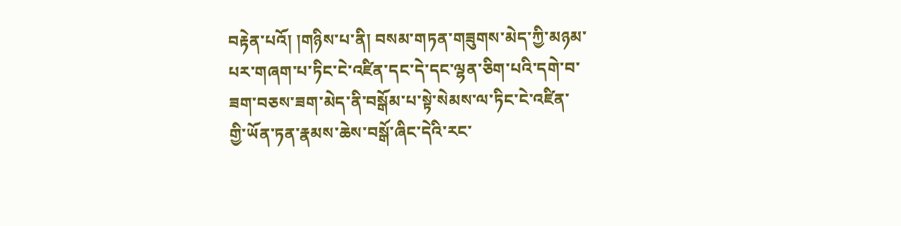བརྟེན་པའོ། །གཉིས་པ་ནི། བསམ་གཏན་གཟུགས་མེད་ཀྱི་མཉམ་པར་གཞག་པ་ཏིང་ངེ་འཛིན་དང་དེ་དང་ལྷན་ཅིག་པའི་དགེ་བ་ཟག་བཅས་ཟག་མེད་ནི་བསྒོམ་པ་སྟེ་སེམས་ལ་ཏིང་ངེ་འཛིན་གྱི་ཡོན་ཏན་རྣམས་ཆེས་བསྒོ་ཞིང་དེའི་རང་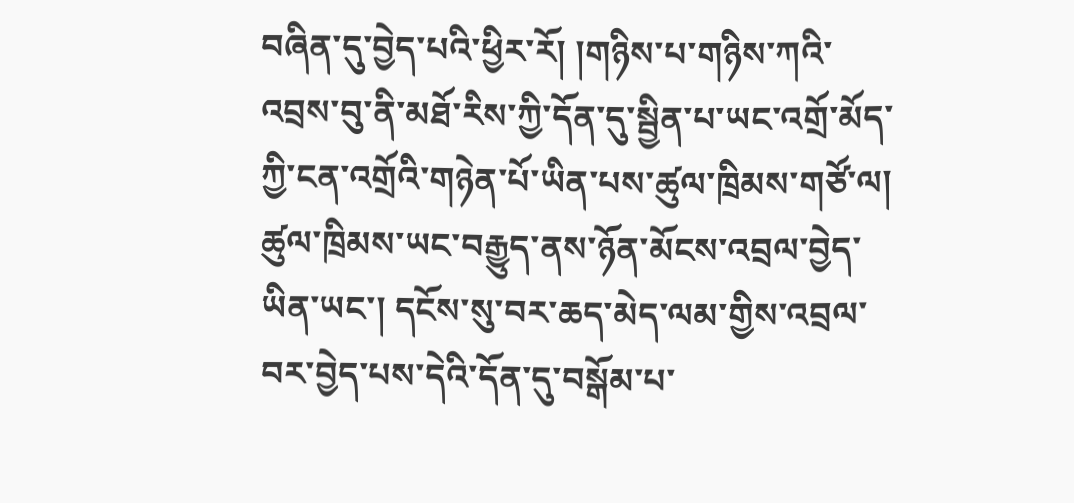བཞིན་དུ་བྱེད་པའི་ཕྱིར་རོ། །གཉིས་པ་གཉིས་ཀའི་འབྲས་བུ་ནི་མཐོ་རིས་ཀྱི་དོན་དུ་སྦྱིན་པ་ཡང་འགྲོ་མོད་ཀྱི་ངན་འགྲོའི་གཉེན་པོ་ཡིན་པས་ཚུལ་ཁྲིམས་གཙོ་ལ། ཚུལ་ཁྲིམས་ཡང་བརྒྱུད་ནས་ཉོན་མོངས་འབྲལ་བྱེད་ཡིན་ཡང་། དངོས་སུ་བར་ཆད་མེད་ལམ་གྱིས་འབྲལ་བར་བྱེད་པས་དེའི་དོན་དུ་བསྒོམ་པ་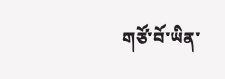གཙོ་བོ་ཡིན་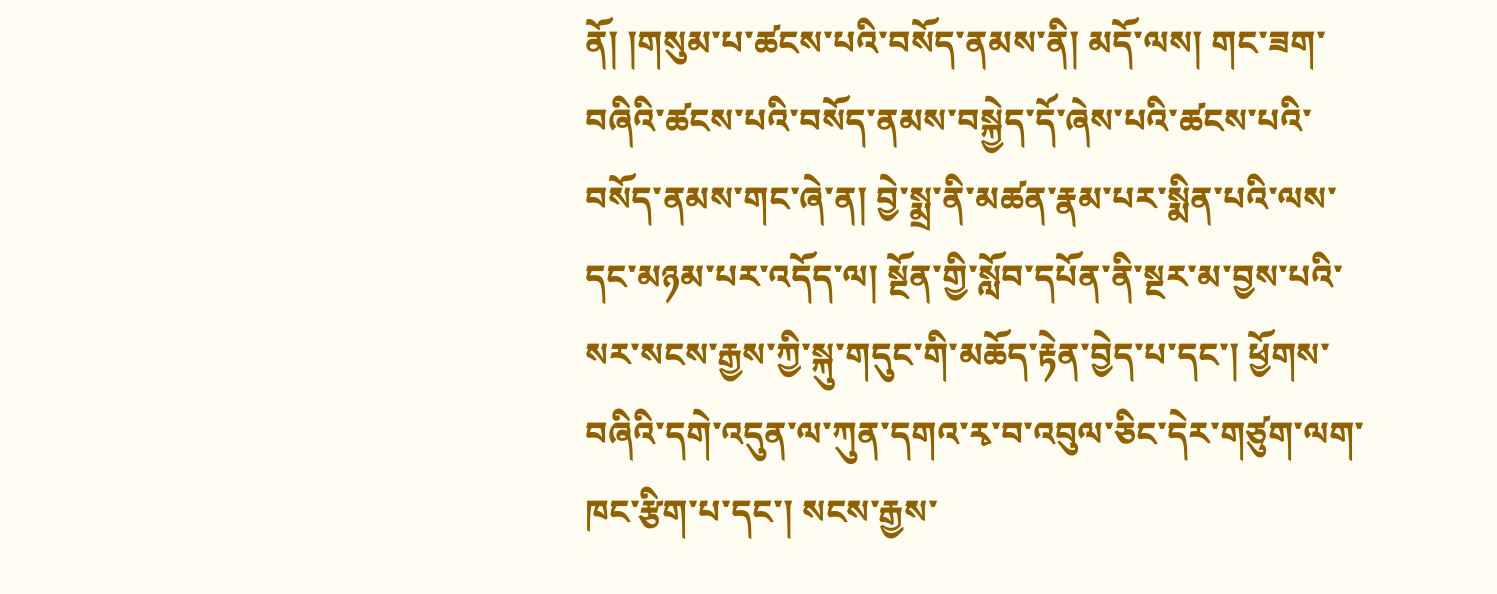ནོ། །གསུམ་པ་ཚངས་པའི་བསོད་ནམས་ནི། མདོ་ལས། གང་ཟག་བཞིའི་ཚངས་པའི་བསོད་ནམས་བསྐྱེད་དོ་ཞེས་པའི་ཚངས་པའི་བསོད་ནམས་གང་ཞེ་ན། བྱེ་སྨྲ་ནི་མཚན་རྣམ་པར་སྨིན་པའི་ལས་དང་མཉམ་པར་འདོད་ལ། སྔོན་གྱི་སློབ་དཔོན་ནི་སྔར་མ་བྱས་པའི་སར་སངས་རྒྱས་ཀྱི་སྐུ་གདུང་གི་མཆོད་རྟེན་བྱེད་པ་དང་། ཕྱོགས་བཞིའི་དགེ་འདུན་ལ་ཀུན་དགའ་རྭ་བ་འབུལ་ཅིང་དེར་གཙུག་ལག་ཁང་རྩིག་པ་དང་། སངས་རྒྱས་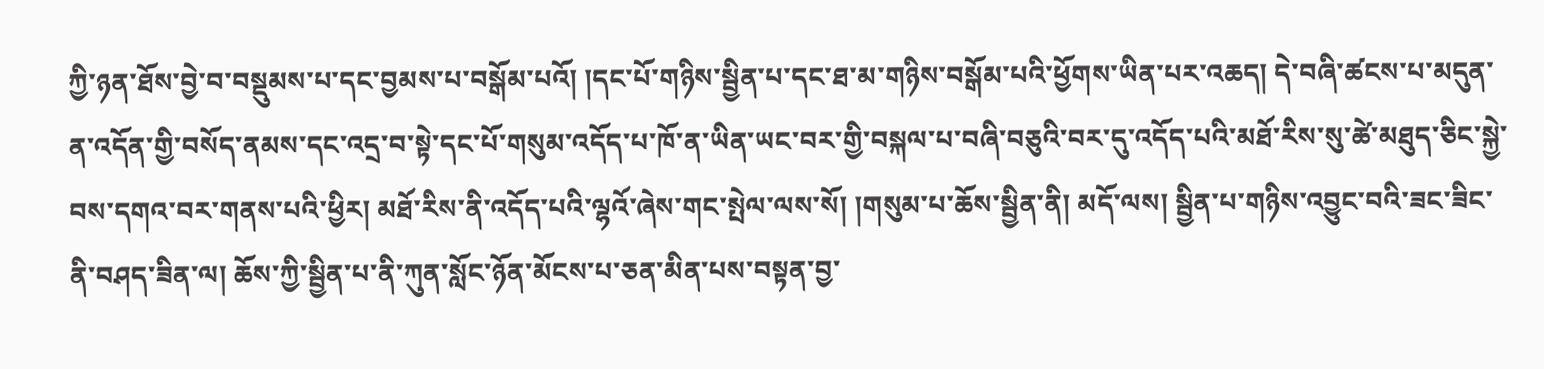ཀྱི་ཉན་ཐོས་བྱེ་བ་བསྡུམས་པ་དང་བྱམས་པ་བསྒོམ་པའོ། །དང་པོ་གཉིས་སྦྱིན་པ་དང་ཐ་མ་གཉིས་བསྒོམ་པའི་ཕྱོགས་ཡིན་པར་འཆད། དེ་བཞི་ཚངས་པ་མདུན་ན་འདོན་གྱི་བསོད་ནམས་དང་འདྲ་བ་སྟེ་དང་པོ་གསུམ་འདོད་པ་ཁོ་ན་ཡིན་ཡང་བར་གྱི་བསྐལ་པ་བཞི་བཅུའི་བར་དུ་འདོད་པའི་མཐོ་རིས་སུ་ཚེ་མཐུད་ཅིང་སྐྱེ་བས་དགའ་བར་གནས་པའི་ཕྱིར། མཐོ་རིས་ནི་འདོད་པའི་ལྷའོ་ཞེས་གང་སྤེལ་ལས་སོ། །གསུམ་པ་ཆོས་སྦྱིན་ནི། མདོ་ལས། སྦྱིན་པ་གཉིས་འབྱུང་བའི་ཟང་ཟིང་ནི་བཤད་ཟིན་ལ། ཆོས་ཀྱི་སྦྱིན་པ་ནི་ཀུན་སློང་ཉོན་མོངས་པ་ཅན་མིན་པས་བསྟན་བྱ་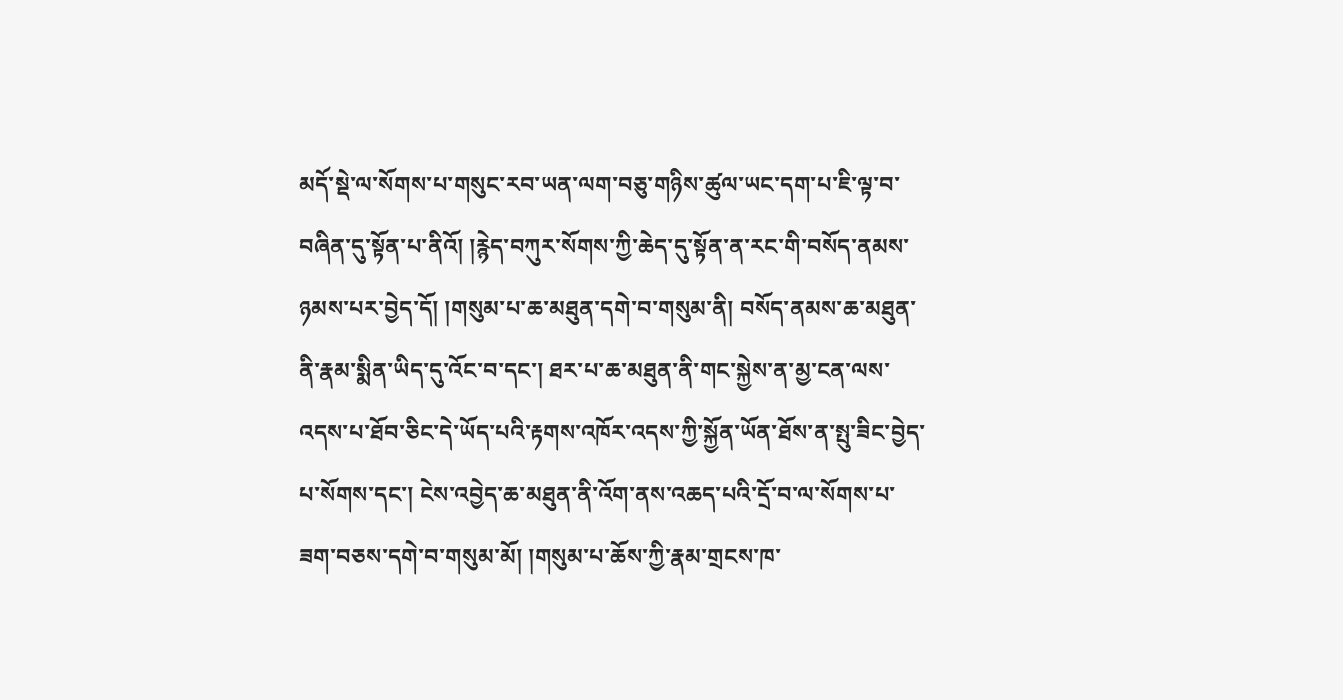མདོ་སྡེ་ལ་སོགས་པ་གསུང་རབ་ཡན་ལག་བཅུ་གཉིས་ཚུལ་ཡང་དག་པ་ཇི་ལྟ་བ་བཞིན་དུ་སྟོན་པ་ནིའོ། །རྙེད་བཀུར་སོགས་ཀྱི་ཆེད་དུ་སྟོན་ན་རང་གི་བསོད་ནམས་ཉམས་པར་བྱེད་དོ། །གསུམ་པ་ཆ་མཐུན་དགེ་བ་གསུམ་ནི། བསོད་ནམས་ཆ་མཐུན་ནི་རྣམ་སྨིན་ཡིད་དུ་འོང་བ་དང་། ཐར་པ་ཆ་མཐུན་ནི་གང་སྐྱེས་ན་མྱ་ངན་ལས་འདས་པ་ཐོབ་ཅིང་དེ་ཡོད་པའི་རྟགས་འཁོར་འདས་ཀྱི་སྐྱོན་ཡོན་ཐོས་ན་སྤུ་ཟིང་བྱེད་པ་སོགས་དང་། ངེས་འབྱེད་ཆ་མཐུན་ནི་འོག་ནས་འཆད་པའི་དྲོ་བ་ལ་སོགས་པ་ཟག་བཅས་དགེ་བ་གསུམ་མོ། །གསུམ་པ་ཆོས་ཀྱི་རྣམ་གྲངས་ཁ་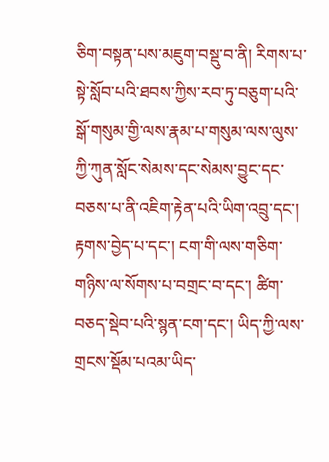ཅིག་བསྟན་པས་མཇུག་བསྡུ་བ་ནི། རིགས་པ་སྟེ་སློབ་པའི་ཐབས་ཀྱིས་རབ་ཏུ་བཅུག་པའི་སྒོ་གསུམ་གྱི་ལས་རྣམ་པ་གསུམ་ལས་ལུས་ཀྱི་ཀུན་སློང་སེམས་དང་སེམས་བྱུང་དང་བཅས་པ་ནི་འཇིག་རྟེན་པའི་ཡིག་འབྲུ་དང་། རྟགས་བྱེད་པ་དང་། ངག་གི་ལས་གཅིག་གཉིས་ལ་སོགས་པ་བགྲང་བ་དང་། ཚིག་བཅད་སྡེབ་པའི་སྙན་ངག་དང་། ཡིད་ཀྱི་ལས་གྲངས་སྡོམ་པའམ་ཡིད་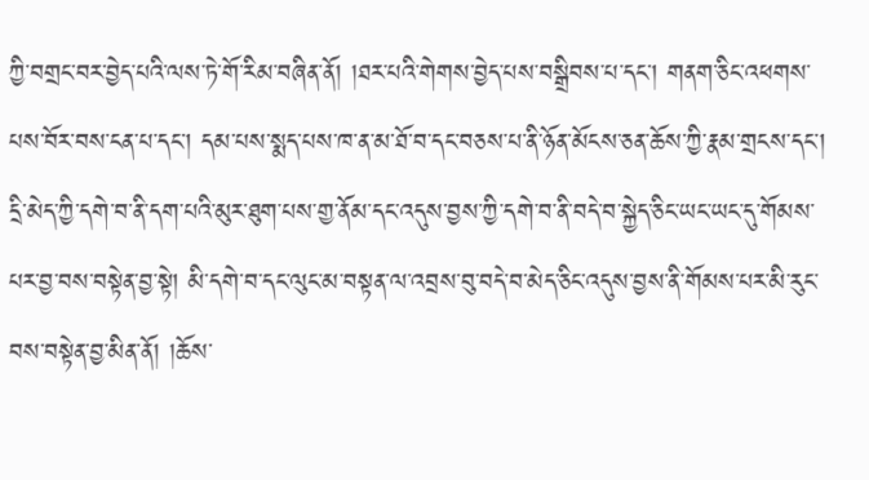ཀྱི་བགྲང་བར་བྱེད་པའི་ལས་ཏེ་གོ་རིམ་བཞིན་ནོ། །ཐར་པའི་གེགས་བྱེད་པས་བསྒྲིབས་པ་དང་། གནག་ཅིང་འཕགས་པས་བོར་བས་ངན་པ་དང་། དམ་པས་སྨད་པས་ཁ་ན་མ་ཐོ་བ་དང་བཅས་པ་ནི་ཉོན་མོངས་ཅན་ཆོས་ཀྱི་རྣམ་གྲངས་དང་། དྲི་མེད་ཀྱི་དགེ་བ་ནི་དག་པའི་མུར་ཐུག་པས་གྱ་ནོམ་དང་འདུས་བྱས་ཀྱི་དགེ་བ་ནི་བདེ་བ་སྐྱེད་ཅིང་ཡང་ཡང་དུ་གོམས་པར་བྱ་བས་བསྟེན་བྱ་སྟེ། མི་དགེ་བ་དང་ལུང་མ་བསྟན་ལ་འབྲས་བུ་བདེ་བ་མེད་ཅིང་འདུས་བྱས་ནི་གོམས་པར་མི་རུང་བས་བསྟེན་བྱ་མིན་ནོ། །ཆོས་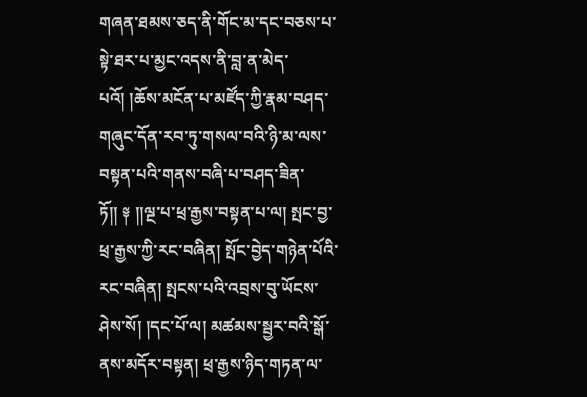གཞན་ཐམས་ཅད་ནི་གོང་མ་དང་བཅས་པ་སྟེ་ཐར་པ་མྱང་འདས་ནི་བླ་ན་མེད་པའོ། །ཆོས་མངོན་པ་མཛོད་ཀྱི་རྣམ་བཤད་གཞུང་དོན་རབ་ཏུ་གསལ་བའི་ཉི་མ་ལས་བསྟན་པའི་གནས་བཞི་པ་བཤད་ཟིན་ཏོ།། ༈ །།ལྔ་པ་ཕྲ་རྒྱས་བསྟན་པ་ལ། སྤང་བྱ་ཕྲ་རྒྱས་ཀྱི་རང་བཞིན། སྤོང་བྱེད་གཉེན་པོའི་རང་བཞིན། སྤངས་པའི་འབྲས་བུ་ཡོངས་ཤེས་སོ། །དང་པོ་ལ། མཚམས་སྦྱར་བའི་སྒོ་ནས་མདོར་བསྟན། ཕྲ་རྒྱས་ཉིད་གཏན་ལ་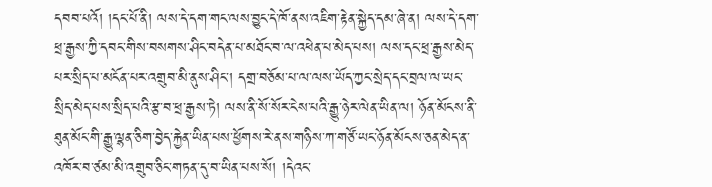དབབ་པའོ། །དང་པོ་ནི། ལས་དེ་དག་གང་ལས་བྱུང་དེ་ཁོ་ནས་འཇིག་རྟེན་སྐྱེད་དམ་ཞེ་ན། ལས་དེ་དག་ཕྲ་རྒྱས་ཀྱི་དབང་གིས་བསགས་ཤིང་བདེན་པ་མཐོང་བ་ལ་འཕེན་པ་མེད་པས། ལས་དང་ཕྲ་རྒྱས་མེད་པར་སྲིད་པ་མངོན་པར་འགྲུབ་མི་ནུས་ཤིང་། དགྲ་བཅོམ་པ་ལ་ལས་ཡོད་ཀྱང་སྲེད་དང་བྲལ་ལ་ཡང་སྲིད་མེད་པས་སྲིད་པའི་རྩ་བ་ཕྲ་རྒྱས་ཏེ། ལས་ནི་སོ་སོར་ངེས་པའི་རྒྱུ་ཉེར་ལེན་ཡིན་ལ། ཉོན་མོངས་ནི་ཐུན་མོང་གི་རྒྱུ་ལྷན་ཅིག་བྱེད་རྐྱེན་ཡིན་པས་ཕྱོགས་རེ་ནས་གཉིས་ཀ་གཙོ་ཡང་ཉོན་མོངས་ཅན་མེད་ན་འཁོར་བ་ཙམ་མི་འགྲུབ་ཅིང་གཏན་དུ་བ་ཡིན་པས་སོ། །དེའང་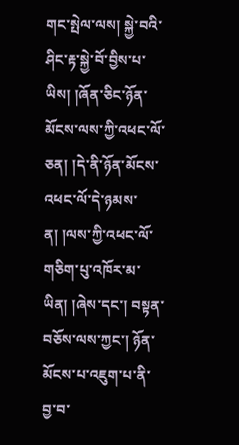གང་སྤེལ་ལས། སྐྱེ་བའི་ཤིང་རྟ་སྐྱེ་བོ་བྱིས་པ་ཡིས། །ཞོན་ཅིང་ཉོན་མོངས་ལས་ཀྱི་འཕང་ལོ་ཅན། །དེ་ནི་ཉོན་མོངས་འཕང་ལོ་དེ་ཉམས་ན། །ལས་ཀྱི་འཕང་ལོ་གཅིག་པུ་འཁོར་མ་ཡིན། །ཞེས་དང་། བསྟན་བཅོས་ལས་ཀྱང་། ཉོན་མོངས་པ་འཇུག་པ་ནི་བྱ་བ་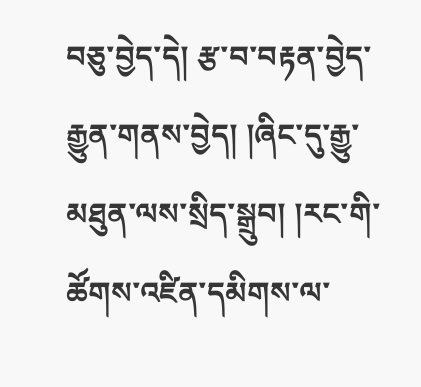བཅུ་བྱེད་དེ། རྩ་བ་བརྟན་བྱེད་རྒྱུན་གནས་བྱེད། །ཞིང་དུ་རྒྱུ་མཐུན་ལས་སྲིད་སྒྲུབ། །རང་གི་ཚོགས་འཛིན་དམིགས་ལ་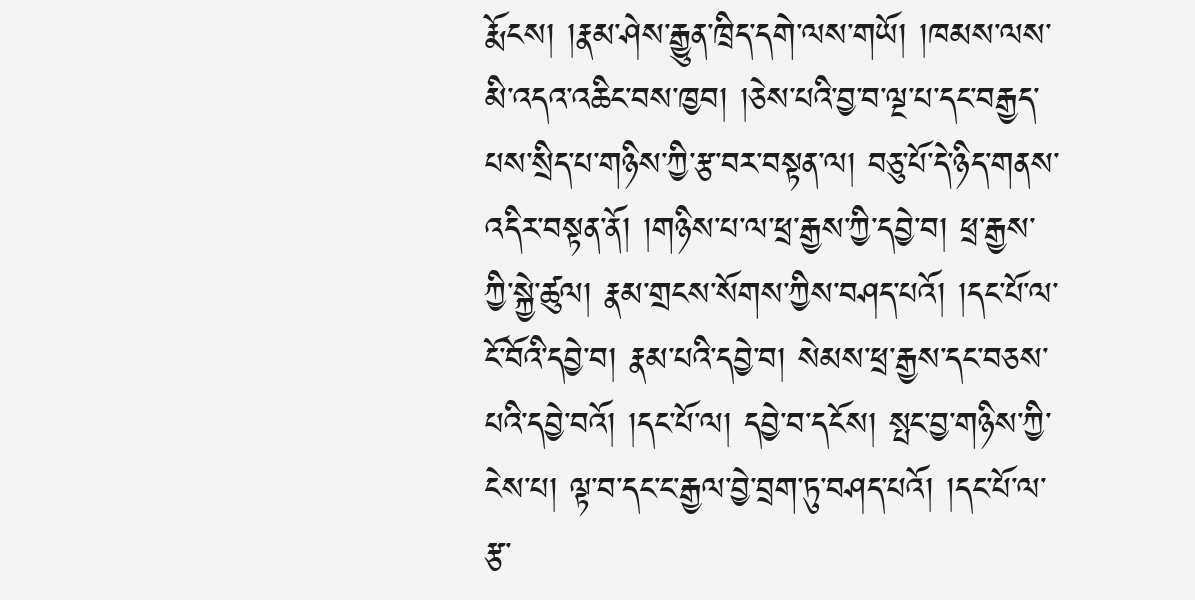རྨོངས། །རྣམ་ཤེས་རྒྱུན་ཁྲིད་དགེ་ལས་གཡོ། །ཁམས་ལས་མི་འདའ་འཆིང་བས་ཁྱབ། །ཅེས་པའི་བྱ་བ་ལྔ་པ་དང་བརྒྱད་པས་སྲིད་པ་གཉིས་ཀྱི་རྩ་བར་བསྟན་ལ། བཅུ་པོ་དེ་ཉིད་གནས་འདིར་བསྟན་ནོ། །གཉིས་པ་ལ་ཕྲ་རྒྱས་ཀྱི་དབྱེ་བ། ཕྲ་རྒྱས་ཀྱི་སྐྱེ་ཚུལ། རྣམ་གྲངས་སོགས་ཀྱིས་བཤད་པའོ། །དང་པོ་ལ་ངོ་བོའི་དབྱེ་བ། རྣམ་པའི་དབྱེ་བ། སེམས་ཕྲ་རྒྱས་དང་བཅས་པའི་དབྱེ་བའོ། །དང་པོ་ལ། དབྱེ་བ་དངོས། སྤང་བྱ་གཉིས་ཀྱི་ངེས་པ། ལྟ་བ་དང་ང་རྒྱལ་བྱེ་བྲག་ཏུ་བཤད་པའོ། །དང་པོ་ལ་རྩ་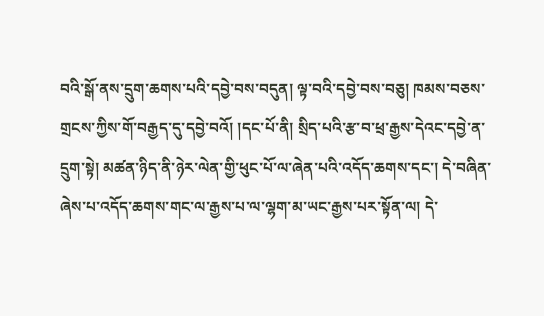བའི་སྒོ་ནས་དྲུག་ཆགས་པའི་དབྱེ་བས་བདུན། ལྟ་བའི་དབྱེ་བས་བཅུ། ཁམས་བཅས་གྲངས་ཀྱིས་གོ་བརྒྱད་དུ་དབྱེ་བའོ། །དང་པོ་ནི། སྲིད་པའི་རྩ་བ་ཕྲ་རྒྱས་དེའང་དབྱེ་ན་དྲུག་སྟེ། མཚན་ཉིད་ནི་ཉེར་ལེན་གྱི་ཕུང་པོ་ལ་ཞེན་པའི་འདོད་ཆགས་དང་། དེ་བཞིན་ཞེས་པ་འདོད་ཆགས་གང་ལ་རྒྱས་པ་ལ་ལྷག་མ་ཡང་རྒྱས་པར་སྟོན་ལ། དེ་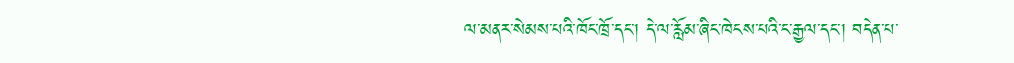ལ་མནར་སེམས་པའི་ཁོང་ཁྲོ་དང་། དེ་ལ་རློམ་ཞིང་ཁེངས་པའི་ང་རྒྱལ་དང་། བདེན་པ་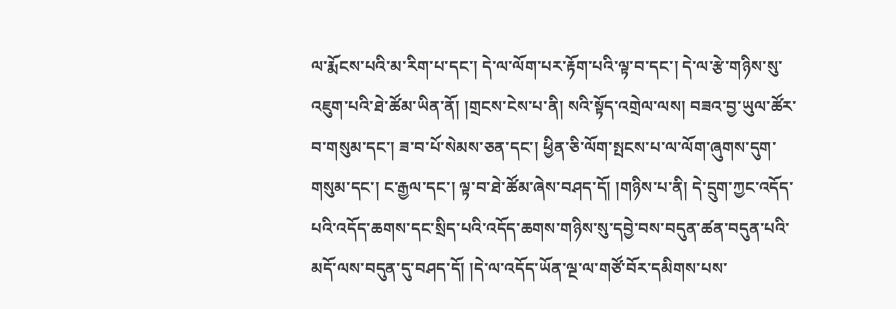ལ་རྨོངས་པའི་མ་རིག་པ་དང་། དེ་ལ་ལོག་པར་རྟོག་པའི་ལྟ་བ་དང་། དེ་ལ་རྩེ་གཉིས་སུ་འཇུག་པའི་ཐེ་ཚོམ་ཡིན་ནོ། །གྲངས་ངེས་པ་ནི། སའི་སྟོད་འགྲེལ་ལས། བཟའ་བྱ་ཡུལ་ཚོར་བ་གསུམ་དང་། ཟ་བ་པོ་སེམས་ཅན་དང་། ཕྱིན་ཅི་ལོག་སྤངས་པ་ལ་ལོག་ཞུགས་དུག་གསུམ་དང་། ང་རྒྱལ་དང་། ལྟ་བ་ཐེ་ཚོམ་ཞེས་བཤད་དོ། །གཉིས་པ་ནི། དེ་དྲུག་ཀྱང་འདོད་པའི་འདོད་ཆགས་དང་སྲིད་པའི་འདོད་ཆགས་གཉིས་སུ་དབྱེ་བས་བདུན་ཚན་བདུན་པའི་མདོ་ལས་བདུན་དུ་བཤད་དོ། །དེ་ལ་འདོད་ཡོན་ལྔ་ལ་གཙོ་བོར་དམིགས་པས་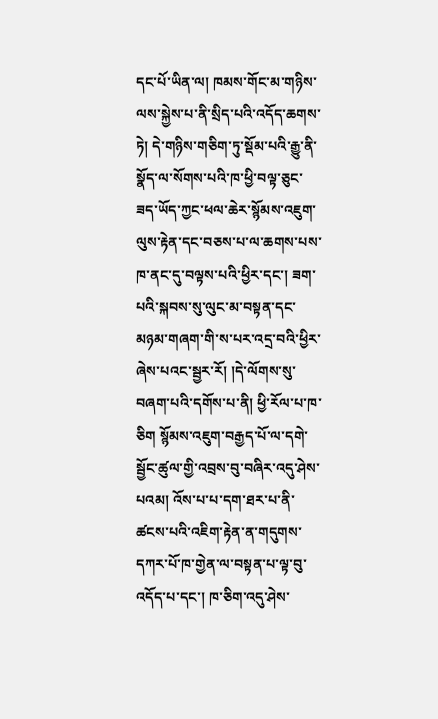དང་པོ་ཡིན་ལ། ཁམས་གོང་མ་གཉིས་ལས་སྐྱེས་པ་ནི་སྲིད་པའི་འདོད་ཆགས་ཏེ། དེ་གཉིས་གཅིག་ཏུ་སྡོམ་པའི་རྒྱུ་ནི་སྣོད་ལ་སོགས་པའི་ཁ་ཕྱི་བལྟ་ཅུང་ཟད་ཡོད་ཀྱང་ཕལ་ཆེར་སྙོམས་འཇུག་ལུས་རྟེན་དང་བཅས་པ་ལ་ཆགས་པས་ཁ་ནང་དུ་བལྟས་པའི་ཕྱིར་དང་། ཟག་པའི་སྐབས་སུ་ལུང་མ་བསྟན་དང་མཉམ་གཞག་གི་ས་པར་འདྲ་བའི་ཕྱིར་ཞེས་པའང་སྦྱར་རོ། །དེ་ལོགས་སུ་བཞག་པའི་དགོས་པ་ནི། ཕྱི་རོལ་པ་ཁ་ཅིག སྙོམས་འཇུག་བརྒྱད་པོ་ལ་དགེ་སྦྱོང་ཚུལ་གྱི་འབྲས་བུ་བཞིར་འདུ་ཤེས་པའམ། འོས་པ་པ་དག་ཐར་པ་ནི་ཚངས་པའི་འཇིག་རྟེན་ན་གདུགས་དཀར་པོ་ཁ་གྱེན་ལ་བསྟན་པ་ལྟ་བུ་འདོད་པ་དང་། ཁ་ཅིག་འདུ་ཤེས་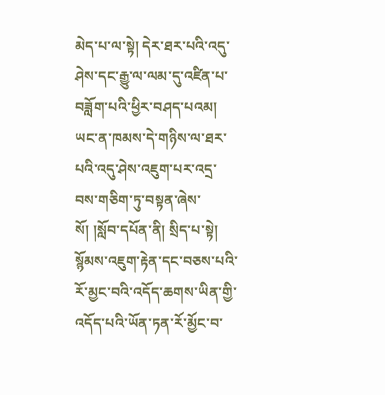མེད་པ་ལ་སྟེ། དེར་ཐར་པའི་འདུ་ཤེས་དང་རྒྱུ་ལ་ལམ་དུ་འཛིན་པ་བཟློག་པའི་ཕྱིར་བཤད་པའམ། ཡང་ན་ཁམས་དེ་གཉིས་ལ་ཐར་པའི་འདུ་ཤེས་འཇུག་པར་འདྲ་བས་གཅིག་ཏུ་བསྟན་ཞེས་སོ། །སློབ་དཔོན་ནི། སྲིད་པ་སྟེ། སྙོམས་འཇུག་རྟེན་དང་བཅས་པའི་རོ་མྱང་བའི་འདོད་ཆགས་ཡིན་གྱི་འདོད་པའི་ཡོན་ཏན་རོ་མྱོང་བ་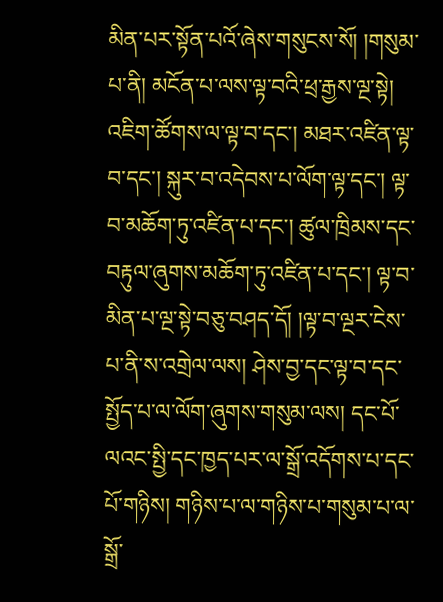མིན་པར་སྟོན་པའོ་ཞེས་གསུངས་སོ། །གསུམ་པ་ནི། མངོན་པ་ལས་ལྟ་བའི་ཕྲ་རྒྱས་ལྔ་སྟེ། འཇིག་ཚོགས་ལ་ལྟ་བ་དང་། མཐར་འཛིན་ལྟ་བ་དང་། སྐུར་བ་འདེབས་པ་ལོག་ལྟ་དང་། ལྟ་བ་མཆོག་ཏུ་འཛིན་པ་དང་། ཚུལ་ཁྲིམས་དང་བརྟུལ་ཞུགས་མཆོག་ཏུ་འཛིན་པ་དང་། ལྟ་བ་མིན་པ་ལྔ་སྟེ་བཅུ་བཤད་དོ། །ལྟ་བ་ལྔར་ངེས་པ་ནི་ས་འགྲེལ་ལས། ཤེས་བྱ་དང་ལྟ་བ་དང་སྤྱོད་པ་ལ་ལོག་ཞུགས་གསུམ་ལས། དང་པོ་ལའང་སྤྱི་དང་ཁྱད་པར་ལ་སྒྲོ་འདོགས་པ་དང་པོ་གཉིས། གཉིས་པ་ལ་གཉིས་པ་གསུམ་པ་ལ་སྒྲོ་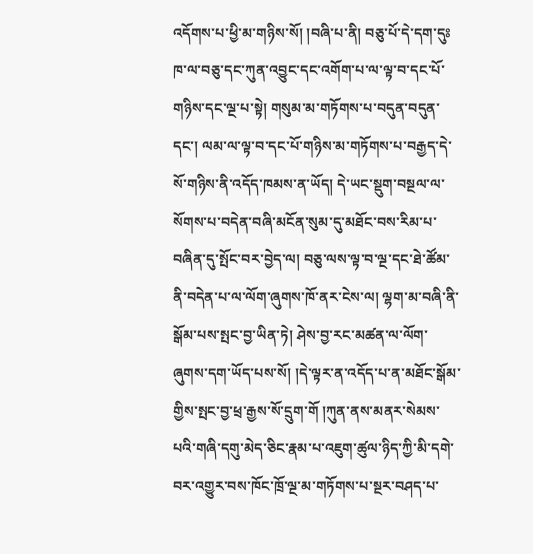འདོགས་པ་ཕྱི་མ་གཉིས་སོ། །བཞི་པ་ནི། བཅུ་པོ་དེ་དག་དུཿཁ་ལ་བཅུ་དང་ཀུན་འབྱུང་དང་འགོག་པ་ལ་ལྟ་བ་དང་པོ་གཉིས་དང་ལྔ་པ་སྟེ། གསུམ་མ་གཏོགས་པ་བདུན་བདུན་དང་། ལམ་ལ་ལྟ་བ་དང་པོ་གཉིས་མ་གཏོགས་པ་བརྒྱད་དེ་སོ་གཉིས་ནི་འདོད་ཁམས་ན་ཡོད། དེ་ཡང་སྡུག་བསྔལ་ལ་སོགས་པ་བདེན་བཞི་མངོན་སུམ་དུ་མཐོང་བས་རིམ་པ་བཞིན་དུ་སྤོང་བར་བྱེད་ལ། བཅུ་ལས་ལྟ་བ་ལྔ་དང་ཐེ་ཚོམ་ནི་བདེན་པ་ལ་ལོག་ཞུགས་ཁོ་ནར་ངེས་ལ། ལྷག་མ་བཞི་ནི་སྒོམ་པས་སྤང་བྱ་ཡིན་ཏེ། ཤེས་བྱ་རང་མཚན་ལ་ལོག་ཞུགས་དག་ཡོད་པས་སོ། །དེ་ལྟར་ན་འདོད་པ་ན་མཐོང་སྒོམ་གྱིས་སྤང་བྱ་ཕྲ་རྒྱས་སོ་དྲུག་གོ །ཀུན་ནས་མནར་སེམས་པའི་གཞི་དགུ་མེད་ཅིང་རྣམ་པ་འཇུག་ཚུལ་ཉིད་ཀྱི་མི་དགེ་བར་འགྱུར་བས་ཁོང་ཁྲོ་ལྔ་མ་གཏོགས་པ་སྔར་བཤད་པ་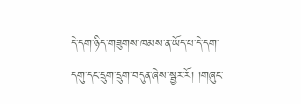དེ་དག་ཉིད་གཟུགས་ཁམས་ན་ཡོད་པ་དེ་དག་དགུ་དང་དྲུག་དྲུག་བདུན་ཞེས་སྦྱར་རོ། །གཞུང་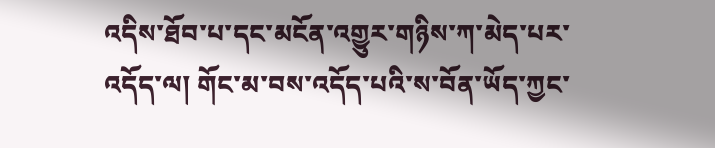འདིས་ཐོབ་པ་དང་མངོན་འགྱུར་གཉིས་ཀ་མེད་པར་འདོད་ལ། གོང་མ་བས་འདོད་པའི་ས་བོན་ཡོད་ཀྱང་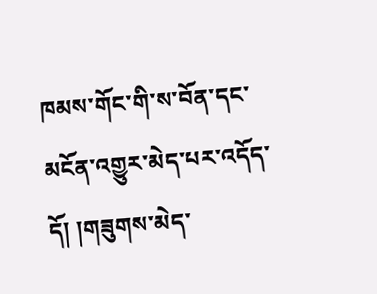ཁམས་གོང་གི་ས་བོན་དང་མངོན་འགྱུར་མེད་པར་འདོད་དོ། །གཟུགས་མེད་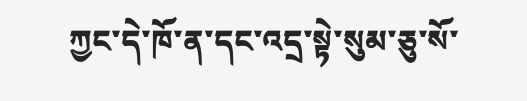ཀྱང་དེ་ཁོ་ན་དང་འདྲ་སྟེ་སུམ་ཅུ་སོ་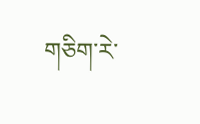གཅིག་རེ་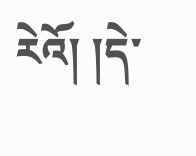རེའོ། །དེ་